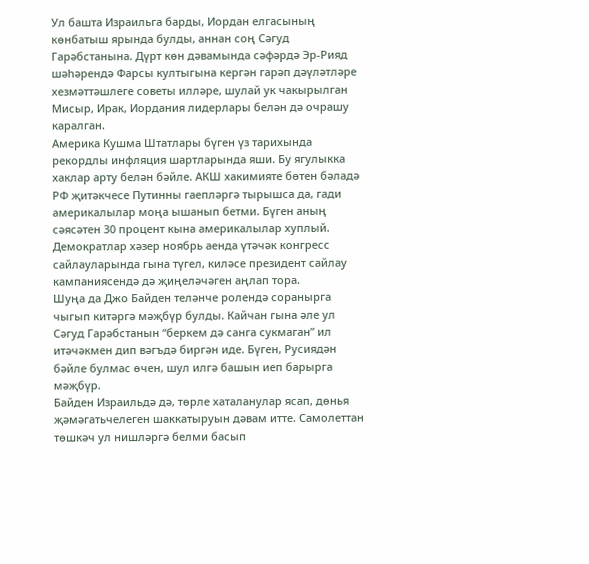Ул башта Израильга барды, Иордан елгасының көнбатыш ярында булды, аннан соң Сәгуд Гарәбстанына. Дүрт көн дәвамында сәфәрдә Эр-Рияд шәһәрендә Фарсы култыгына кергән гарәп дәүләтләре хезмәттәшлеге советы илләре, шулай ук чакырылган Мисыр, Ирак, Иордания лидерлары белән дә очрашу каралган.
Америка Кушма Штатлары бүген үз тарихында рекордлы инфляция шартларында яши. Бу ягулыкка хаклар арту белән бәйле. АКШ хакимияте бөтен бәладә РФ җитәкчесе Путинны гаепләргә тырышса да, гади америкалылар моңа ышанып бетми. Бүген аның сәясәтен 30 процент кына америкалылар хуплый. Демократлар хәзер ноябрь аенда үтәчәк конгресс сайлауларында гына түгел, киләсе президент сайлау кампаниясендә дә җиңеләчәген аңлап тора.
Шуңа да Джо Байден теләнче ролендә соранырга чыгып китәргә мәҗбүр булды. Кайчан гына әле ул Сәгуд Гарәбстанын “беркем дә санга сукмаган” ил итәчәкмен дип вәгъдә биргән иде. Бүген, Русиядән бәйле булмас өчен, шул илгә башын иеп барырга мәҗбүр.
Байден Израильдә дә, төрле хаталанулар ясап, дөнья җәмәгатьчелеген шаккатыруын дәвам итте. Самолеттан төшкәч ул нишләргә белми басып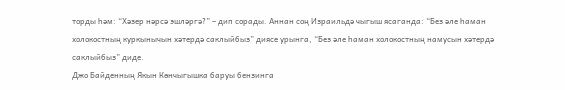торды һәм: “Хәзер нәрсә эшләргә?” – дип сорады. Аннан соң Израильдә чыгыш ясаганда: “Без әле һаман холокостның куркынычын хәтердә саклыйбыз” диясе урынга, “Без әле һаман холокостның намусын хәтердә саклыйбыз” диде.
Джо Байденның Якын Көнчыгышка баруы бензинга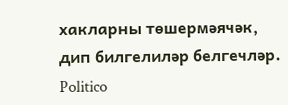хакларны төшермәячәк, дип билгелиләр белгечләр. Politico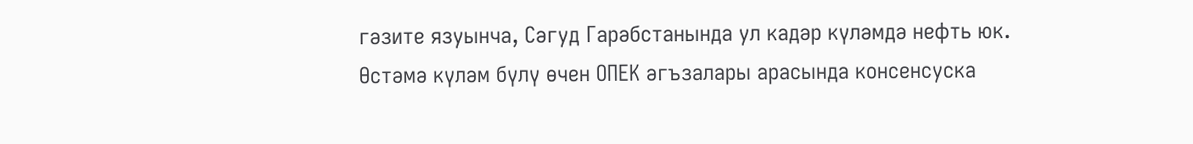гәзите язуынча, Сәгуд Гарәбстанында ул кадәр күләмдә нефть юк. Өстәмә күләм бүлү өчен ОПЕК әгъзалары арасында консенсуска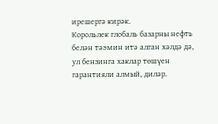ирешергә кирәк.
Корольлек глобаль базарны нефть белән тәэмин итә алган хәлдә дә, ул бензинга хаклар төшүен гарантияли алмый, диләр.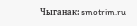Чыганак: smotrim.ru